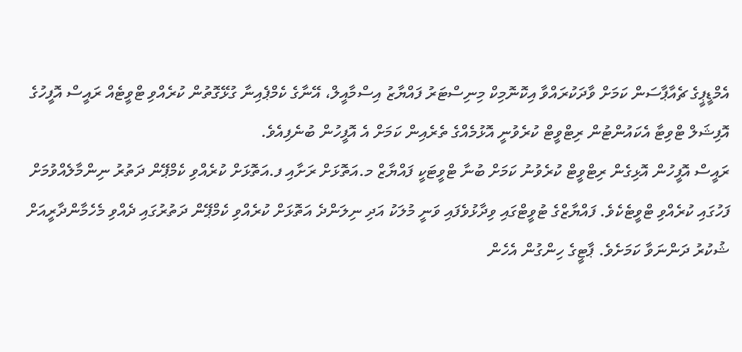އެމްޑީޕީގެ ޗެއާޕާސަން ކަމަށް ވާދަކުރައްވާ އިކޮނޮމިކް މިނިސްޓަރު ފައްޔާޒު އިސްމާއީލް، އޭނާގެ ކެމްޕެއިނާ ގުޅޭގޮތުން ކުރެއްވި ޓްވީޓެއް ރައީސް އޮފީހުގެ އޮފިޝަލް ޓްވިޓާ އެކައުންޓުން ރިޓްވީޓް ކުރެވުނީ އޮޅުމެއްގެ ތެރެއިން ކަމަށް އެ އޮފީހުން ބުނެފިއެވެ.
ރައީސް އޮފީހުން އޮޅިގެން ރިޓްވީޓް ކުރެވުނު ކަމަށް ބުނާ ޓްވީޓަކީ ފައްޔާޒް މ.އަތޮޅަށް ރަށާއި ފ.އަތޮޅަށް ކުރެއްވި ކެމްޕޭން ދަތުރު ނިންމާލެއްވުމަށް ފަހުގައި ކުރެއްވި ޓްވީޓެކެވެ. ފައްޔާޒްގެ ޓުވީޓްގައި ވިދާޅުވެފައި ވަނީ މުލަކު އަދި ނިލަންދެ އަތޮޅަށް ކުރެއްވި ކެމްޕޭން ދަތުރުގައި ދެއްވި މެހެމާންދާރީއަށް ޝުކުރު ދަންނަވާ ކަމަށެވެ. ޕާޓީގެ ހިންގުން އެހެން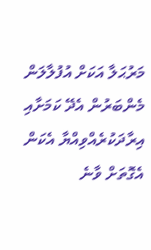މަރުޙަލާ އަކަށް އުފުލާލަން މެންބަރުން އެދޭ ކަމަށާއި އިރާދަކުރެއްވިއްޔާ އެކަން އެގޮތަށް ވާނެ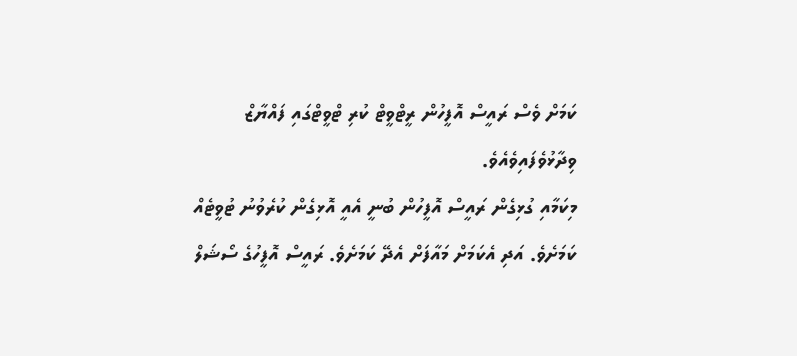ކަމަށް ވެސް ރައީސް އޮފީހުން ރީޓްވީޓް ކުރި ޓްވީޓްގައި ފައްޔާޒް ވިދާޅުވެފައިވެއެވެ.
މިކަމާއި ގުޅިގެން ރައީސް އޮފީހުން ބުނީ އެއީ އޮޅިގެން ކުރެވުނު ޓުވީޓެއް ކަމަށެވެ. އަދި އެކަމަށް މައާފަށް އެދޭ ކަމަށެވެ. ރައީސް އޮފީހުގެ ސޯޝަލް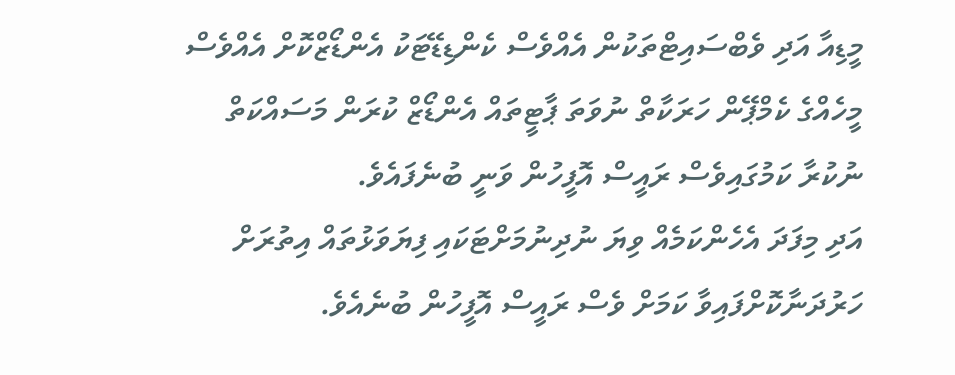މީޑިއާ އަދި ވެބްސައިޓްތަކުން އެއްވެސް ކެންޑިޑޭޓަކު އެންޑޯޒްކޮށް އެއްވެސް މީހެއްގެ ކެމްޕޭން ހަރަކާތް ނުވަތަ ޕާޓީތައް އެންޑޯޒް ކުރަން މަސައްކަތް ނުކުރާ ކަމުގައިވެސް ރައީސް އޮފީހުން ވަނީ ބުނެފައެވެ.
އަދި މިފަދަ އެހެންކަމެއް ވިޔަ ނުދިނުމަށްޓަކައި ފިޔަވަޅުތައް އިތުރަށް ހަރުދަނާކޮށްފައިވާ ކަމަށް ވެސް ރައީސް އޮފީހުން ބުނެއެވެ.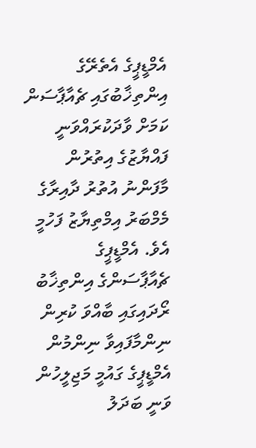އެމްޑީޕީގެ އެތެރޭގެ އިންތިޚާބުގައި ޗެއާޕާސަން ކަމަށް ވާދަކުރައްވަނީ ފައްޔާޒުގެ އިތުރުން މާފަންނު އުތުރު ދާއިރާގެ މެމްބަރު އިމްތިޔާޒު ފަހުމީ އެވެ. އެމްޑީޕީގެ ޗެއާޕާސަންގެ އިންތިޚާބު ރޯދައިގައި ބާއްވަ ކުރިން ނިންމާފައިވާ ނިންމުން އެމްޑީޕީގެ ގައުމީ މަޖިލީހުން ވަނީ ބަދަލު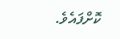ކޮށްފައެވެ.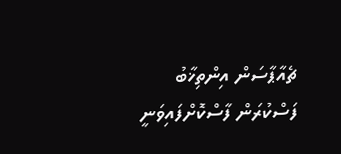ޗެއާޕާސަން އިންތިޚާބު ފަސްކުރަން ފާސްކޮށްފައިވަނީ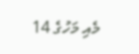މެއި މަހުގެ 14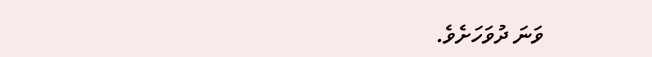ވަނަ ދުވަހަށެވެ.